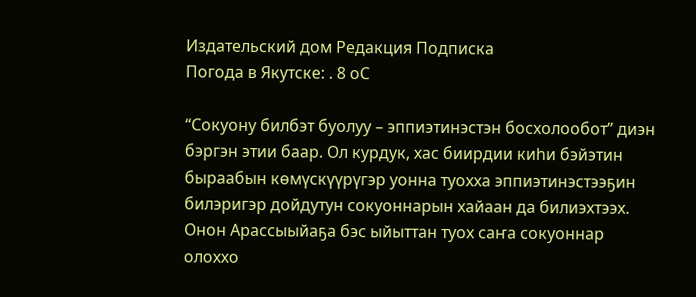Издательский дом Редакция Подписка
Погода в Якутске: . 8 oC

“Сокуону билбэт буолуу – эппиэтинэстэн босхолообот” диэн бэргэн этии баар. Ол курдук, хас биирдии киһи бэйэтин быраабын көмүскүүрүгэр уонна туохха эппиэтинэстээҕин билэригэр дойдутун сокуоннарын хайаан да билиэхтээх. Онон Арассыыйаҕа бэс ыйыттан туох саҥа сокуоннар олоххо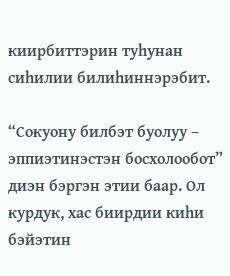киирбиттэрин туһунан сиһилии билиһиннэрэбит.

“Сокуону билбэт буолуу – эппиэтинэстэн босхолообот” диэн бэргэн этии баар. Ол курдук, хас биирдии киһи бэйэтин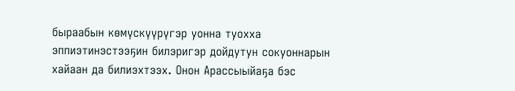быраабын көмүскүүрүгэр уонна туохха эппиэтинэстээҕин билэригэр дойдутун сокуоннарын хайаан да билиэхтээх. Онон Арассыыйаҕа бэс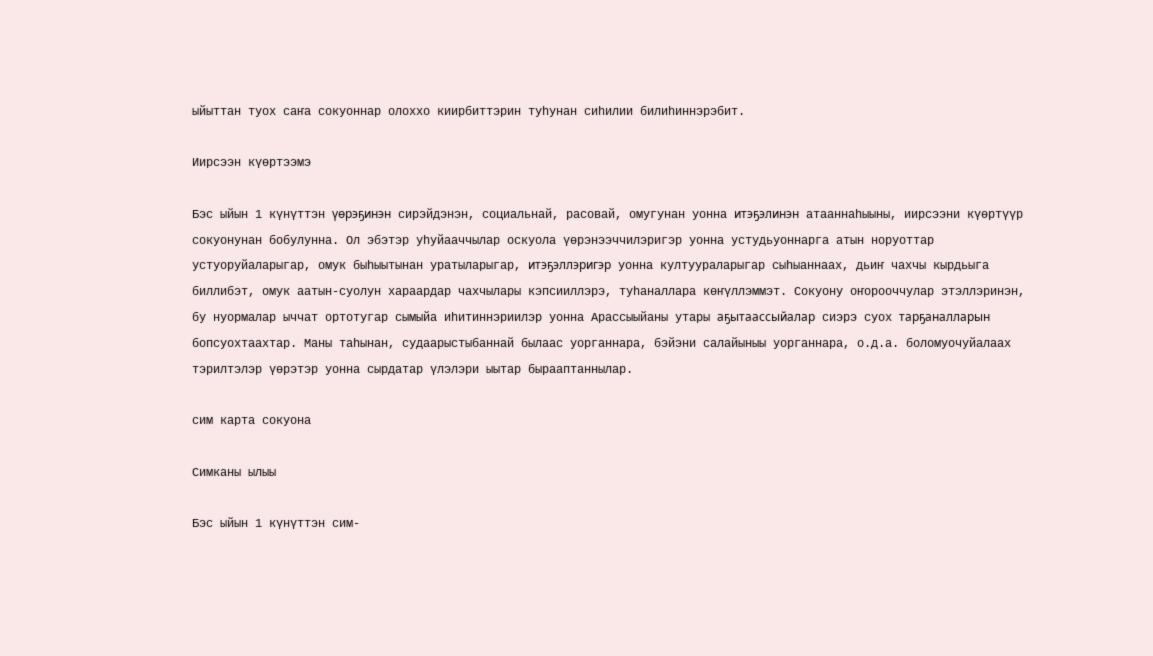ыйыттан туох саҥа сокуоннар олоххо киирбиттэрин туһунан сиһилии билиһиннэрэбит.

Иирсээн күөртээмэ

Бэс ыйын 1 күнүттэн үөрэҕинэн сирэйдэнэн, социальнай, расовай, омугунан уонна итэҕэлинэн атааннаһыыны, иирсээни күөртүүр сокуонунан бобулунна. Ол эбэтэр уһуйааччылар оскуола үөрэнээччилэригэр уонна устудьуоннарга атын норуоттар устуоруйаларыгар, омук быһыытынан уратыларыгар, итэҕэллэригэр уонна култуураларыгар сыһыаннаах, дьиҥ чахчы кырдьыга биллибэт, омук аатын-суолун хараардар чахчылары кэпсииллэрэ, туһаналлара көҥүллэммэт. Сокуону оҥорооччулар этэллэринэн, бу нуормалар ыччат ортотугар сымыйа иһитиннэриилэр уонна Арассыыйаны утары аҕытаассыйалар сиэрэ суох тарҕаналларын бопсуохтаахтар. Маны таһынан, судаарыстыбаннай былаас уорганнара, бэйэни салайыныы уорганнара, о.д.а. боломуочуйалаах тэрилтэлэр үөрэтэр уонна сырдатар үлэлэри ыытар бырааптаннылар.

сим карта сокуона

Симканы ылыы

Бэс ыйын 1 күнүттэн сим-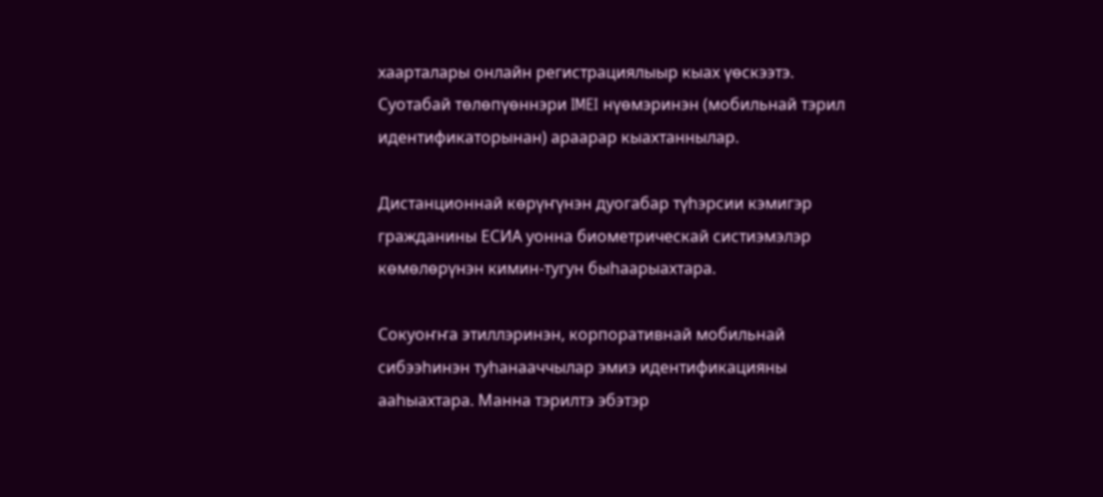хаарталары онлайн регистрациялыыр кыах үөскээтэ. Суотабай төлөпүөннэри IMEI нүөмэринэн (мобильнай тэрил идентификаторынан) араарар кыахтаннылар.

Дистанционнай көрүҥүнэн дуогабар түһэрсии кэмигэр гражданины ЕСИА уонна биометрическай систиэмэлэр көмөлөрүнэн кимин-тугун быһаарыахтара.

Сокуоҥҥа этиллэринэн, корпоративнай мобильнай сибээһинэн туһанааччылар эмиэ идентификацияны ааһыахтара. Манна тэрилтэ эбэтэр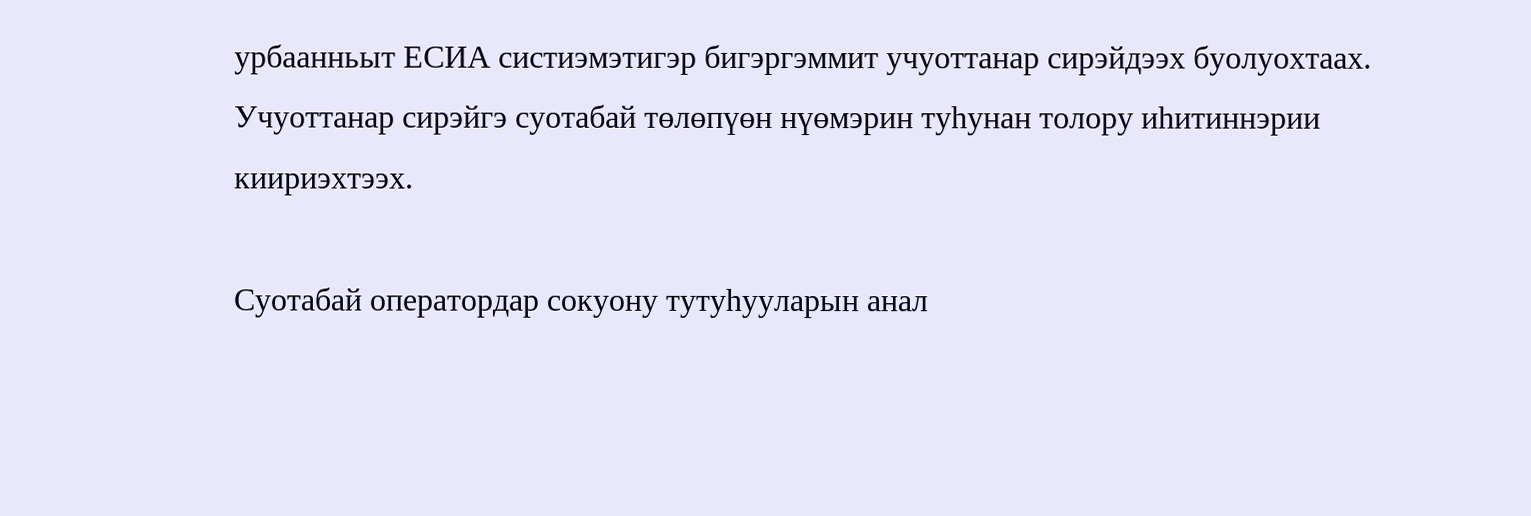урбаанньыт ЕСИА систиэмэтигэр бигэргэммит учуоттанар сирэйдээх буолуохтаах. Учуоттанар сирэйгэ суотабай төлөпүөн нүөмэрин туһунан толору иһитиннэрии киириэхтээх.

Суотабай оператордар сокуону тутуһууларын анал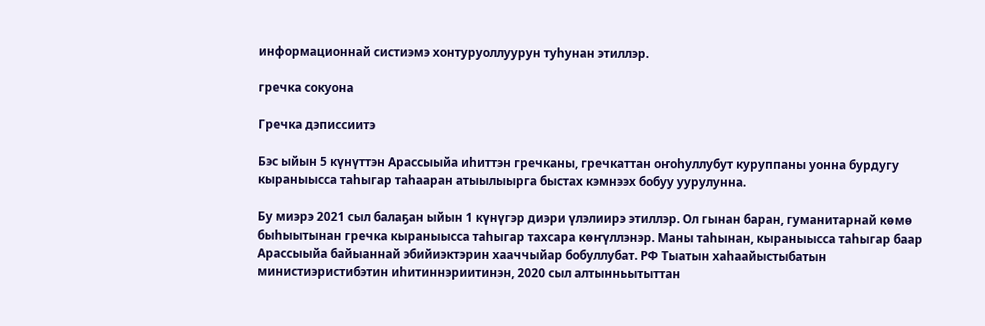информационнай систиэмэ хонтуруоллуурун туһунан этиллэр.

гречка сокуона

Гречка дэписсиитэ

Бэс ыйын 5 күнүттэн Арассыыйа иһиттэн гречканы, гречкаттан оҥоһуллубут куруппаны уонна бурдугу кыраныысса таһыгар таһааран атыылыырга быстах кэмнээх бобуу уурулунна.

Бу миэрэ 2021 сыл балаҕан ыйын 1 күнүгэр диэри үлэлиирэ этиллэр. Ол гынан баран, гуманитарнай көмө быһыытынан гречка кыраныысса таһыгар тахсара көҥүллэнэр. Маны таһынан, кыраныысса таһыгар баар Арассыыйа байыаннай эбийиэктэрин хааччыйар бобуллубат. РФ Тыатын хаһаайыстыбатын министиэристибэтин иһитиннэриитинэн, 2020 сыл алтынньытыттан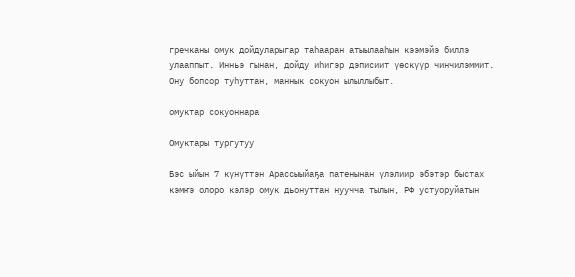гречканы омук дойдуларыгар таһааран атыылааһын кээмэйэ биллэ улааппыт. Инньэ гынан, дойду иһигэр дэписиит үөскүүр чинчилэммит. Ону бопсор туһуттан, маннык сокуон ылыллыбыт.

омуктар сокуоннара

Омуктары тургутуу

Бэс ыйын 7 күнүттэн Арассыыйаҕа патенынан үлэлиир эбэтэр быстах кэмҥэ олоро кэлэр омук дьонуттан нуучча тылын, РФ устуоруйатын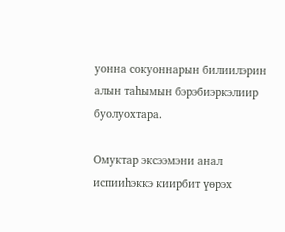уонна сокуоннарын билиилэрин алын таһымын бэрэбиэркэлиир буолуохтара.

Омуктар эксээмэни анал испииһэккэ киирбит үөрэх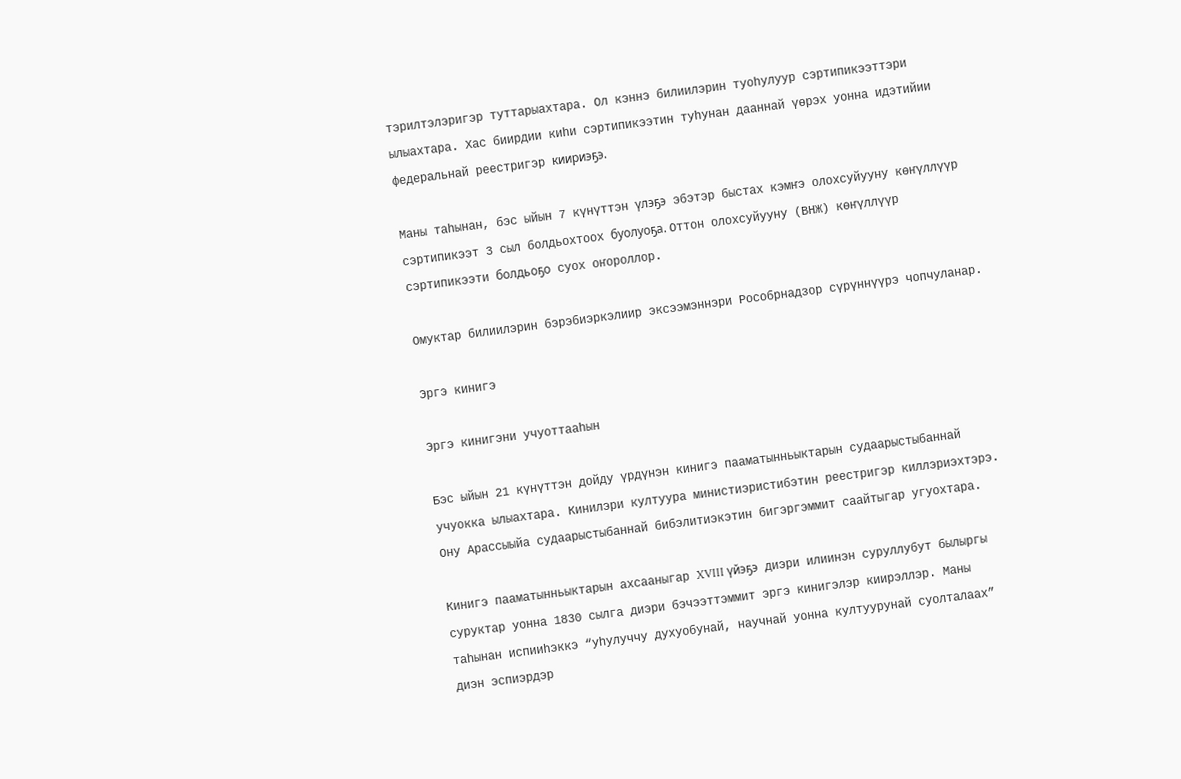тэрилтэлэригэр туттарыахтара. Ол кэннэ билиилэрин туоһулуур сэртипикээттэри ылыахтара. Хас биирдии киһи сэртипикээтин туһунан дааннай үөрэх уонна идэтийии федеральнай реестригэр киириэҕэ.

Маны таһынан, бэс ыйын 7 күнүттэн үлэҕэ эбэтэр быстах кэмҥэ олохсуйууну көҥүллүүр сэртипикээт 3 сыл болдьохтоох буолуоҕа. Оттон олохсуйууну (ВНЖ) көҥүллүүр сэртипикээти болдьоҕо суох оҥороллор.

Омуктар билиилэрин бэрэбиэркэлиир эксээмэннэри Рособрнадзор сүрүннүүрэ чопчуланар.

Эргэ кинигэ

Эргэ кинигэни учуоттааһын

Бэс ыйын 21 күнүттэн дойду үрдүнэн кинигэ пааматынньыктарын судаарыстыбаннай учуокка ылыахтара. Кинилэри култуура министиэристибэтин реестригэр киллэриэхтэрэ. Ону Арассыыйа судаарыстыбаннай бибэлитиэкэтин бигэргэммит саайтыгар угуохтара.

Кинигэ пааматынньыктарын ахсааныгар XVIII үйэҕэ диэри илиинэн суруллубут былыргы суруктар уонна 1830 сылга диэри бэчээттэммит эргэ кинигэлэр киирэллэр. Маны таһынан испииһэккэ “уһулуччу духуобунай, научнай уонна култуурунай суолталаах” диэн эспиэрдэр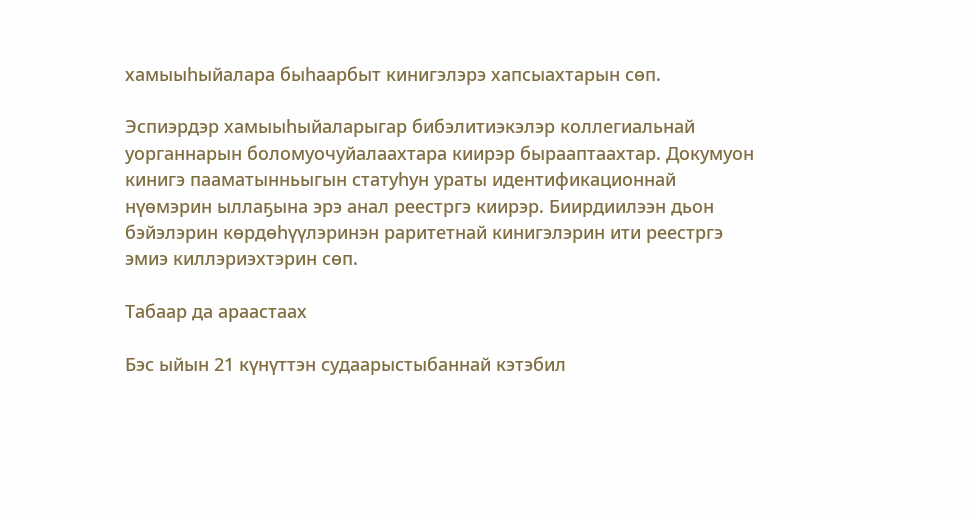хамыыһыйалара быһаарбыт кинигэлэрэ хапсыахтарын сөп.

Эспиэрдэр хамыыһыйаларыгар бибэлитиэкэлэр коллегиальнай уорганнарын боломуочуйалаахтара киирэр бырааптаахтар. Докумуон кинигэ пааматынньыгын статуһун ураты идентификационнай нүөмэрин ыллаҕына эрэ анал реестргэ киирэр. Биирдиилээн дьон бэйэлэрин көрдөһүүлэринэн раритетнай кинигэлэрин ити реестргэ эмиэ киллэриэхтэрин сөп.

Табаар да араастаах

Бэс ыйын 21 күнүттэн судаарыстыбаннай кэтэбил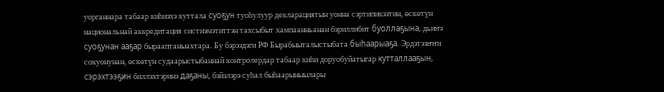уорганнара табаар киһиэхэ куттала суоҕун туоһулуур декларациятын уонна сэртипикээтин, өскөтүн национальнай аккредитация систиэмэтиттэн тахсыбыт хампаанньанан бэриллибит буоллаҕына, дьиҥэ суоҕунан ааҕар бырааптаныахтара. Бу бэрээдэги РФ Бырабыыталыстыбата быһаарыаҕа. Эрдэтээҥҥи сокуонунан, өскөтүн судаарыстыбаннай контролердар табаар киһи доруобуйатыгар кутталлааҕын, сэрэхтээҕин биллэхтэринэ даҕаны, бэйэлэрэ суһал быһаарыныылары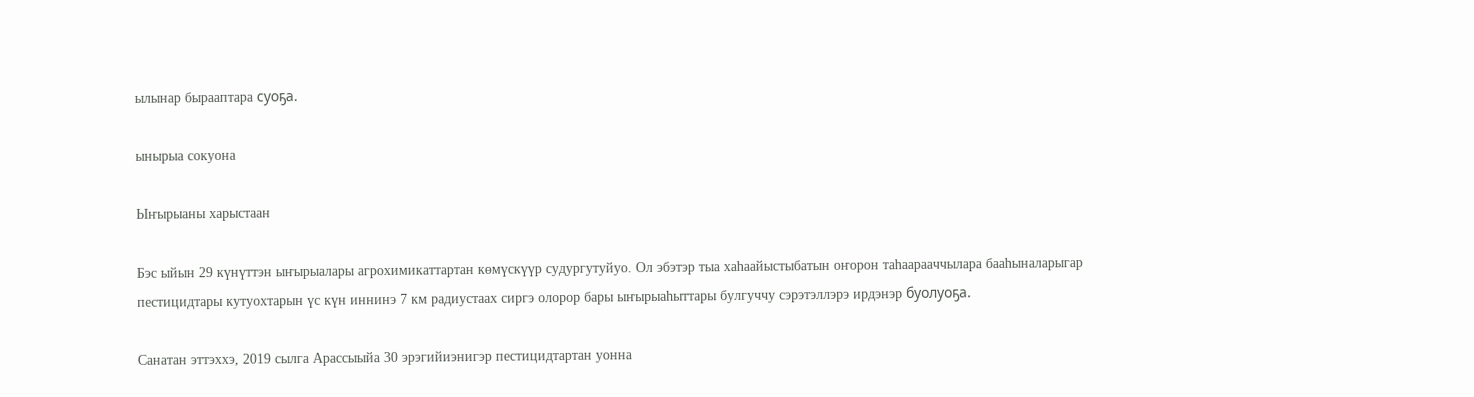ылынар бырааптара суоҕа.

ынырыа сокуона

Ыҥырыаны харыстаан

Бэс ыйын 29 күнүттэн ыҥырыалары агрохимикаттартан көмүскүүр судургутуйуо. Ол эбэтэр тыа хаһаайыстыбатын оҥорон таһаарааччылара бааһыналарыгар пестицидтары кутуохтарын үс күн иннинэ 7 км радиустаах сиргэ олорор бары ыҥырыаһыттары булгуччу сэрэтэллэрэ ирдэнэр буолуоҕа.

Санатан эттэххэ, 2019 сылга Арассыыйа 30 эрэгийиэнигэр пестицидтартан уонна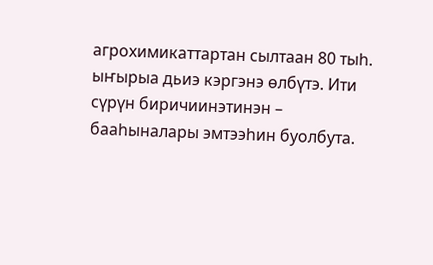агрохимикаттартан сылтаан 80 тыһ. ыҥырыа дьиэ кэргэнэ өлбүтэ. Ити сүрүн биричиинэтинэн – бааһыналары эмтээһин буолбута.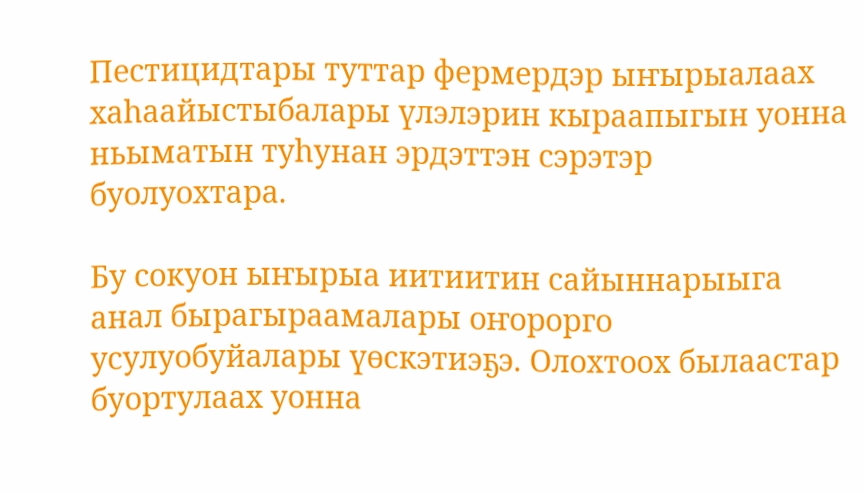Пестицидтары туттар фермердэр ыҥырыалаах хаһаайыстыбалары үлэлэрин кыраапыгын уонна ньыматын туһунан эрдэттэн сэрэтэр буолуохтара.

Бу сокуон ыҥырыа иитиитин сайыннарыыга анал бырагыраамалары оҥорорго усулуобуйалары үөскэтиэҕэ. Олохтоох былаастар буортулаах уонна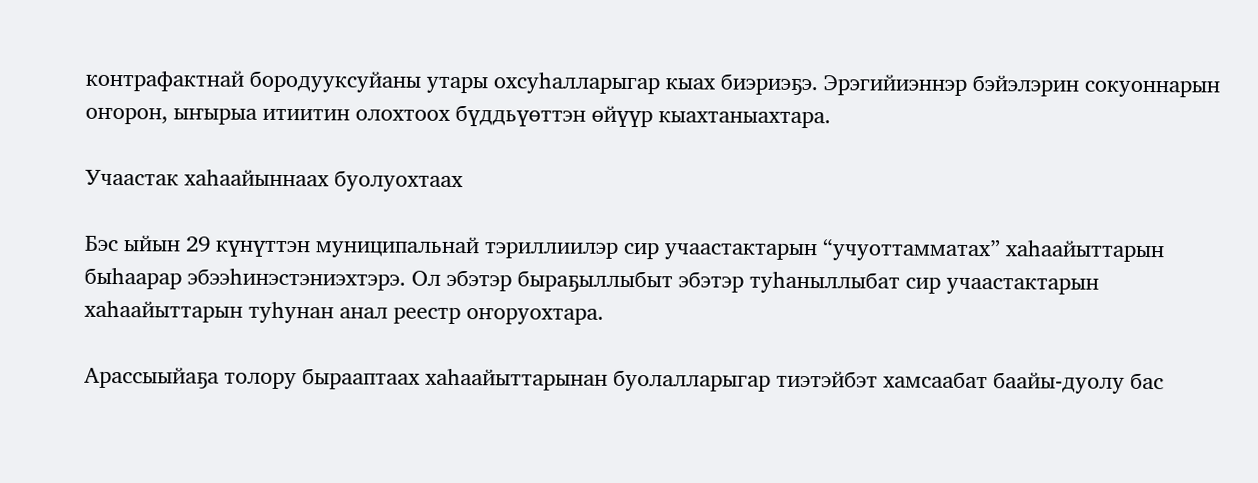контрафактнай бородууксуйаны утары охсуһалларыгар кыах биэриэҕэ. Эрэгийиэннэр бэйэлэрин сокуоннарын оҥорон, ыҥырыа итиитин олохтоох бүддьүөттэн өйүүр кыахтаныахтара.

Учаастак хаһаайыннаах буолуохтаах

Бэс ыйын 29 күнүттэн муниципальнай тэриллиилэр сир учаастактарын “учуоттамматах” хаһаайыттарын быһаарар эбээһинэстэниэхтэрэ. Ол эбэтэр быраҕыллыбыт эбэтэр туһаныллыбат сир учаастактарын хаһаайыттарын туһунан анал реестр оҥоруохтара.

Арассыыйаҕа толору бырааптаах хаһаайыттарынан буолалларыгар тиэтэйбэт хамсаабат баайы-дуолу бас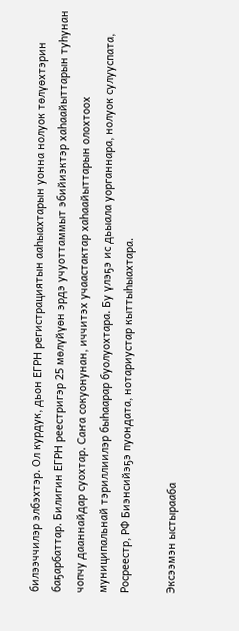билээччилэр элбэхтэр. Ол курдук, дьон ЕГРН регистрациятын ааһыахтарын уонна нолуок төлүөхтэрин баҕарбаттар. Билигин ЕГРН реестригэр 25 мөлүйүөн эрдэ учуоттаммыт эбийиэктэр хаһаайыттарын туһунан чопчу дааннайдар суохтар. Саҥа сокуонунан, иччитэх учаастактар хаһаайыттарын олохтоох муниципальнай тэриллиилэр быһаарар буолуохтара. Бу үлэҕэ ис дьыала уорганнара, нолуок сулууспата, Росреестр, РФ Биэнсийэҕэ пуондата, нотариустар кыттыһыахтара.

Эксээмэн ыстырааба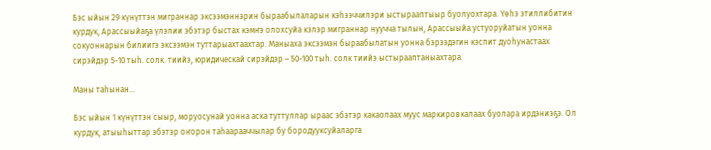Бэс ыйын 29 күнүттэн миграннар эксээмэннэрин быраабылаларын кэһээччилэри ыстырааптыыр буолуохтара. Үөһэ этиллибитин курдук, Арассыыйаҕа үлэлии эбэтэр быстах кэмҥэ олохсуйа кэлэр миграннар нуучча тылын, Арассыыйа устуоруйатын уонна сокуоннарын билиигэ эксээмэн туттарыахтаахтар. Маныаха эксээмэн быраабылатын уонна бэрээдэгин кэспит дуоһунастаах сирэйдэр 5-10 тыһ. солк. тиийэ, юридическай сирэйдэр – 50-100 тыһ. солк тиийэ ыстырааптаныахтара.

Маны таһынан...

Бэс ыйын 1 күнүттэн сыыр, моруосунай уонна аска туттуллар ыраас эбэтэр какаолаах муус маркировкалаах буолара ирдэниэҕэ. Ол курдук, атыыһыттар эбэтэр оҥорон таһаарааччылар бу бородууксуйаларга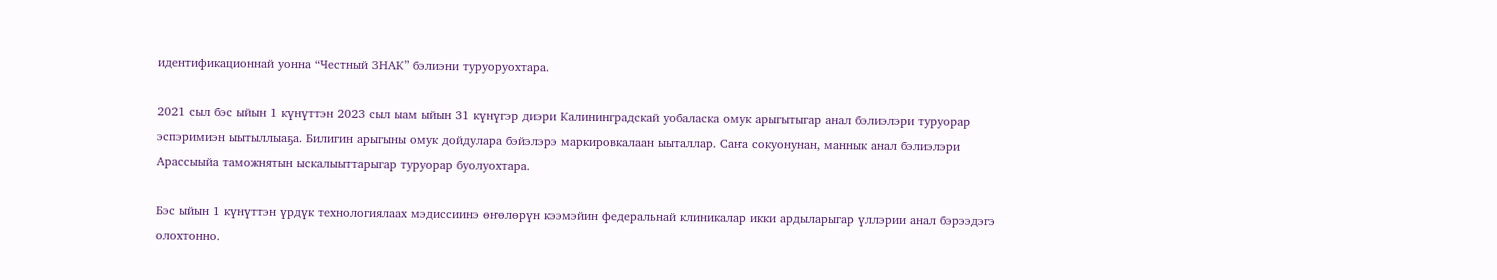идентификационнай уонна “Честный ЗНАК” бэлиэни туруоруохтара.

2021 сыл бэс ыйын 1 күнүттэн 2023 сыл ыам ыйын 31 күнүгэр диэри Калининградскай уобаласка омук арыгытыгар анал бэлиэлэри туруорар эспэримиэн ыытыллыаҕа. Билигин арыгыны омук дойдулара бэйэлэрэ маркировкалаан ыыталлар. Саҥа сокуонунан, маннык анал бэлиэлэри Арассыыйа таможнятын ыскалыыттарыгар туруорар буолуохтара.

Бэс ыйын 1 күнүттэн үрдүк технологиялаах мэдиссиинэ өҥөлөрүн кээмэйин федеральнай клиникалар икки ардыларыгар үллэрии анал бэрээдэгэ олохтонно.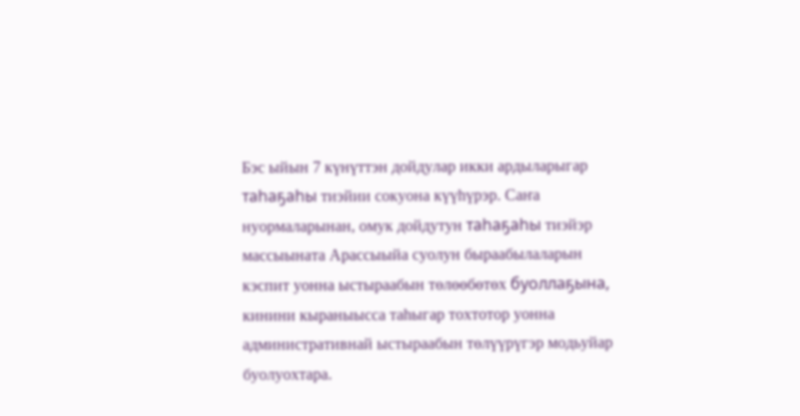Бэс ыйын 7 күнүттэн дойдулар икки ардыларыгар таһаҕаһы тиэйии сокуона күүһүрэр. Саҥа нуормаларынан, омук дойдутун таһаҕаһы тиэйэр массыыната Арассыыйа суолун быраабылаларын кэспит уонна ыстыраабын төлөөбөтөх буоллаҕына, кинини кыраныысса таһыгар тохтотор уонна административнай ыстыраабын төлүүрүгэр модьуйар буолуохтара.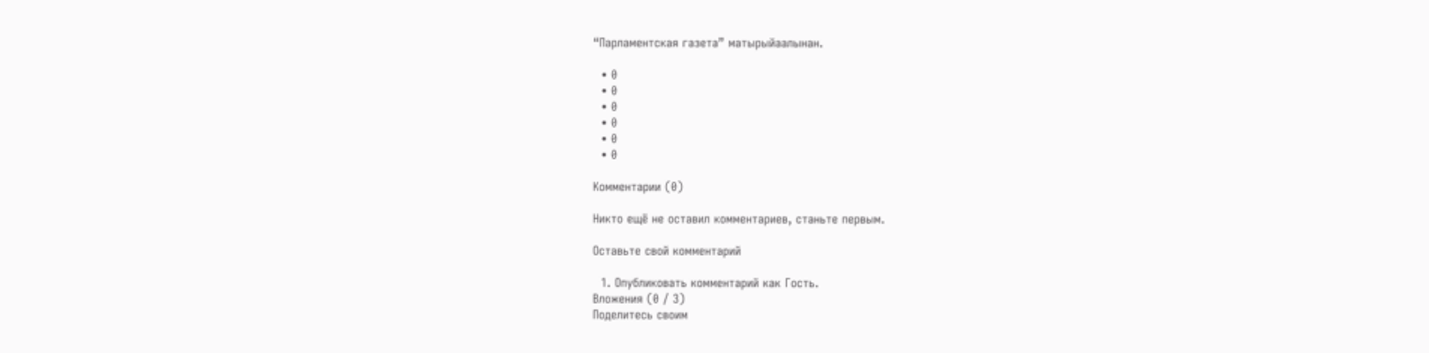“Парламентская газета” матырыйаалынан.

  • 0
  • 0
  • 0
  • 0
  • 0
  • 0

Комментарии (0)

Никто ещё не оставил комментариев, станьте первым.

Оставьте свой комментарий

  1. Опубликовать комментарий как Гость.
Вложения (0 / 3)
Поделитесь своим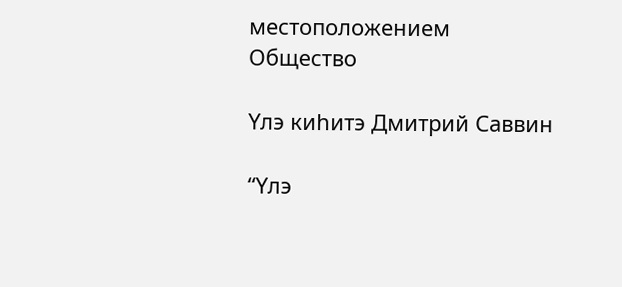местоположением
Общество

Үлэ киһитэ Дмитрий Саввин

“Үлэ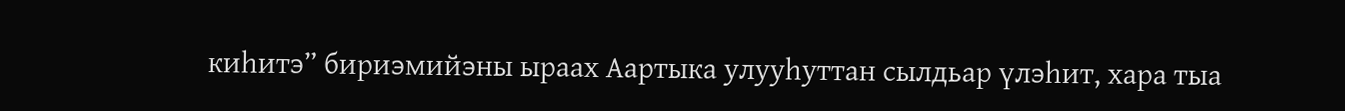киһитэ” бириэмийэны ыраах Аартыка улууһуттан сылдьар үлэһит, хара тыа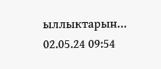ыллыктарын…
02.05.24 09:54